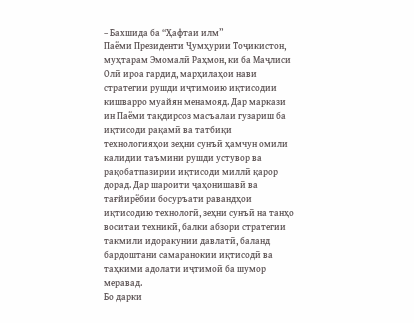– Бахшида ба “Ҳафтаи илм”
Паёми Президенти Ҷумҳурии Тоҷикистон, муҳтарам Эмомалӣ Раҳмон, ки ба Маҷлиси Олӣ ироа гардид, марҳилаҳои нави стратегии рушди иҷтимоию иқтисодии кишварро муайян менамояд. Дар маркази ин Паёми тақдирсоз масъалаи гузариш ба иқтисоди рақамӣ ва татбиқи технологияҳои зеҳни сунъӣ ҳамчун омили калидии таъмини рушди устувор ва рақобатпазирии иқтисоди миллӣ қарор дорад. Дар шароити ҷаҳонишавӣ ва тағйирёбии босуръати равандҳои иқтисодию технологӣ, зеҳни сунъӣ на танҳо воситаи техникӣ, балки абзори стратегии такмили идоракунии давлатӣ, баланд бардоштани самаранокии иқтисодӣ ва таҳкими адолати иҷтимоӣ ба шумор меравад.
Бо дарки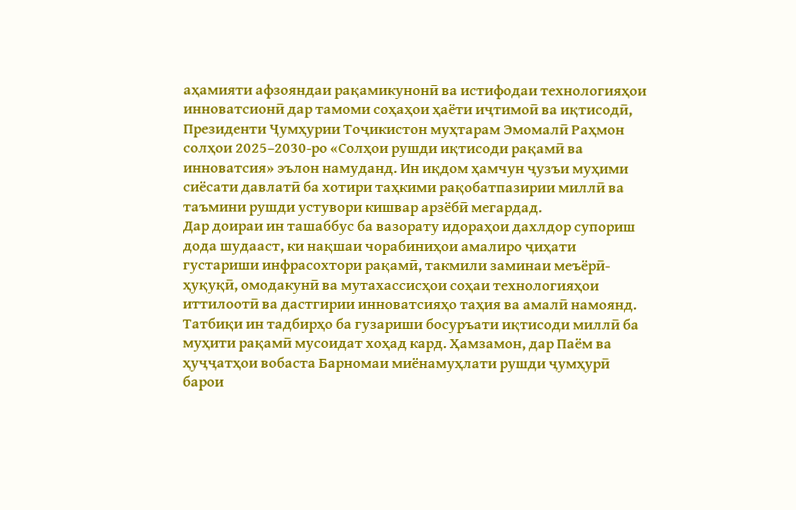аҳамияти афзояндаи рақамикунонӣ ва истифодаи технологияҳои инноватсионӣ дар тамоми соҳаҳои ҳаёти иҷтимоӣ ва иқтисодӣ, Президенти Ҷумҳурии Тоҷикистон муҳтарам Эмомалӣ Раҳмон солҳои 2025–2030-ро «Солҳои рушди иқтисоди рақамӣ ва инноватсия» эълон намуданд. Ин иқдом ҳамчун ҷузъи муҳими сиёсати давлатӣ ба хотири таҳкими рақобатпазирии миллӣ ва таъмини рушди устувори кишвар арзёбӣ мегардад.
Дар доираи ин ташаббус ба вазорату идораҳои дахлдор супориш дода шудааст, ки нақшаи чорабиниҳои амалиро ҷиҳати густариши инфрасохтори рақамӣ, такмили заминаи меъёрӣ-ҳуқуқӣ, омодакунӣ ва мутахассисҳои соҳаи технологияҳои иттилоотӣ ва дастгирии инноватсияҳо таҳия ва амалӣ намоянд. Татбиқи ин тадбирҳо ба гузариши босуръати иқтисоди миллӣ ба муҳити рақамӣ мусоидат хоҳад кард. Ҳамзамон, дар Паём ва ҳуҷҷатҳои вобаста Барномаи миёнамуҳлати рушди ҷумҳурӣ барои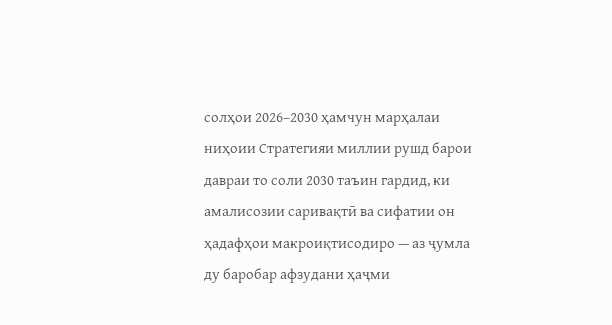солҳои 2026–2030 ҳамчун марҳалаи ниҳоии Стратегияи миллии рушд барои давраи то соли 2030 таъин гардид, ки амалисозии саривақтӣ ва сифатии он ҳадафҳои макроиқтисодиро — аз ҷумла ду баробар афзудани ҳаҷми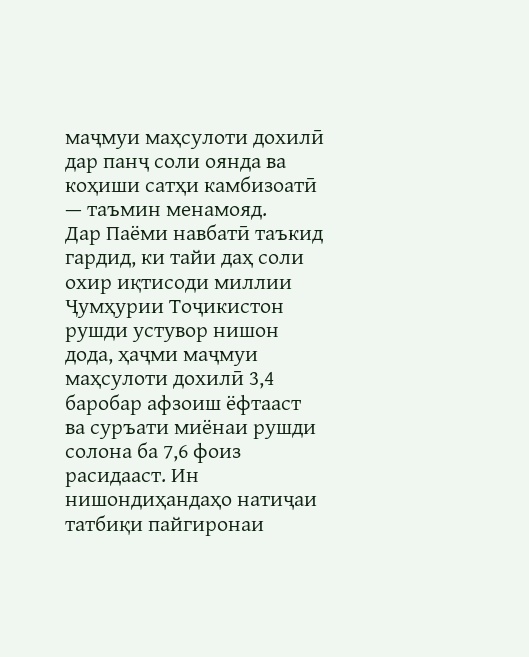маҷмуи маҳсулоти дохилӣ дар панҷ соли оянда ва коҳиши сатҳи камбизоатӣ — таъмин менамояд.
Дар Паёми навбатӣ таъкид гардид, ки тайи даҳ соли охир иқтисоди миллии Ҷумҳурии Тоҷикистон рушди устувор нишон дода, ҳаҷми маҷмуи маҳсулоти дохилӣ 3,4 баробар афзоиш ёфтааст ва суръати миёнаи рушди солона ба 7,6 фоиз расидааст. Ин нишондиҳандаҳо натиҷаи татбиқи пайгиронаи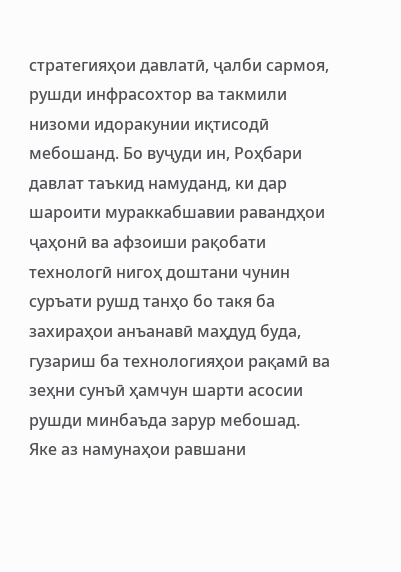стратегияҳои давлатӣ, ҷалби сармоя, рушди инфрасохтор ва такмили низоми идоракунии иқтисодӣ мебошанд. Бо вуҷуди ин, Роҳбари давлат таъкид намуданд, ки дар шароити мураккабшавии равандҳои ҷаҳонӣ ва афзоиши рақобати технологӣ нигоҳ доштани чунин суръати рушд танҳо бо такя ба захираҳои анъанавӣ маҳдуд буда, гузариш ба технологияҳои рақамӣ ва зеҳни сунъӣ ҳамчун шарти асосии рушди минбаъда зарур мебошад.
Яке аз намунаҳои равшани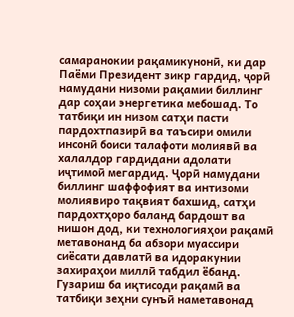самаранокии рақамикунонӣ, ки дар Паёми Президент зикр гардид, ҷорӣ намудани низоми рақамии биллинг дар соҳаи энергетика мебошад. То татбиқи ин низом сатҳи пасти пардохтпазирӣ ва таъсири омили инсонӣ боиси талафоти молиявӣ ва халалдор гардидани адолати иҷтимоӣ мегардид. Ҷорӣ намудани биллинг шаффофият ва интизоми молиявиро тақвият бахшид, сатҳи пардохтҳоро баланд бардошт ва нишон дод, ки технологияҳои рақамӣ метавонанд ба абзори муассири сиёсати давлатӣ ва идоракунии захираҳои миллӣ табдил ёбанд.
Гузариш ба иқтисоди рақамӣ ва татбиқи зеҳни сунъӣ наметавонад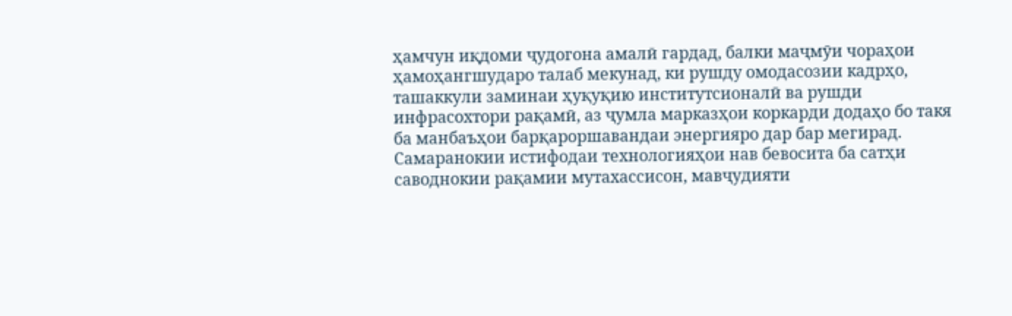ҳамчун иқдоми ҷудогона амалӣ гардад, балки маҷмӯи чораҳои ҳамоҳангшударо талаб мекунад, ки рушду омодасозии кадрҳо, ташаккули заминаи ҳуқуқию институтсионалӣ ва рушди инфрасохтори рақамӣ, аз ҷумла марказҳои коркарди додаҳо бо такя ба манбаъҳои барқароршавандаи энергияро дар бар мегирад. Самаранокии истифодаи технологияҳои нав бевосита ба сатҳи саводнокии рақамии мутахассисон, мавҷудияти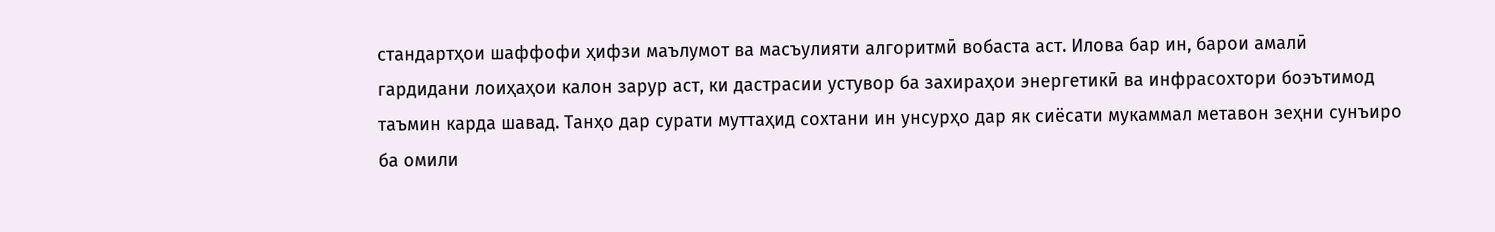стандартҳои шаффофи ҳифзи маълумот ва масъулияти алгоритмӣ вобаста аст. Илова бар ин, барои амалӣ гардидани лоиҳаҳои калон зарур аст, ки дастрасии устувор ба захираҳои энергетикӣ ва инфрасохтори боэътимод таъмин карда шавад. Танҳо дар сурати муттаҳид сохтани ин унсурҳо дар як сиёсати мукаммал метавон зеҳни сунъиро ба омили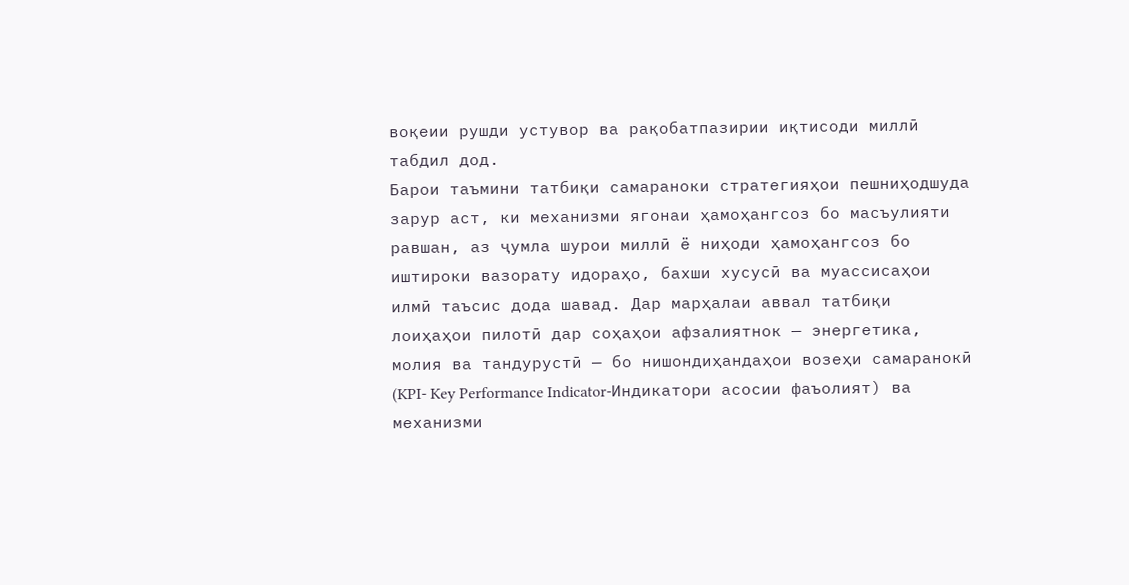воқеии рушди устувор ва рақобатпазирии иқтисоди миллӣ табдил дод.
Барои таъмини татбиқи самараноки стратегияҳои пешниҳодшуда зарур аст, ки механизми ягонаи ҳамоҳангсоз бо масъулияти равшан, аз ҷумла шурои миллӣ ё ниҳоди ҳамоҳангсоз бо иштироки вазорату идораҳо, бахши хусусӣ ва муассисаҳои илмӣ таъсис дода шавад. Дар марҳалаи аввал татбиқи лоиҳаҳои пилотӣ дар соҳаҳои афзалиятнок — энергетика, молия ва тандурустӣ — бо нишондиҳандаҳои возеҳи самаранокӣ (KPI- Key Performance Indicator-Индикатори асосии фаъолият) ва механизми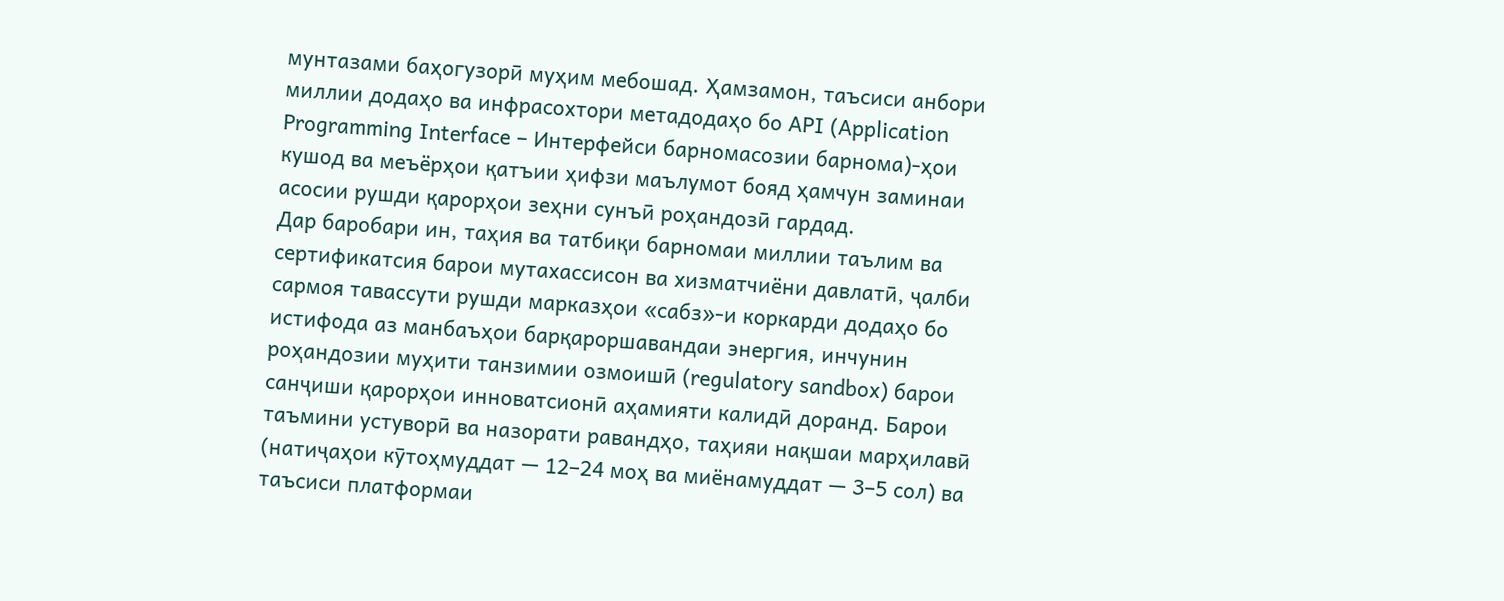мунтазами баҳогузорӣ муҳим мебошад. Ҳамзамон, таъсиси анбори миллии додаҳо ва инфрасохтори метадодаҳо бо API (Application Programming Interface – Интерфейси барномасозии барнома)-ҳои кушод ва меъёрҳои қатъии ҳифзи маълумот бояд ҳамчун заминаи асосии рушди қарорҳои зеҳни сунъӣ роҳандозӣ гардад.
Дар баробари ин, таҳия ва татбиқи барномаи миллии таълим ва сертификатсия барои мутахассисон ва хизматчиёни давлатӣ, ҷалби сармоя тавассути рушди марказҳои «сабз»-и коркарди додаҳо бо истифода аз манбаъҳои барқароршавандаи энергия, инчунин роҳандозии муҳити танзимии озмоишӣ (regulatory sandbox) барои санҷиши қарорҳои инноватсионӣ аҳамияти калидӣ доранд. Барои таъмини устуворӣ ва назорати равандҳо, таҳияи нақшаи марҳилавӣ (натиҷаҳои кӯтоҳмуддат — 12–24 моҳ ва миёнамуддат — 3–5 сол) ва таъсиси платформаи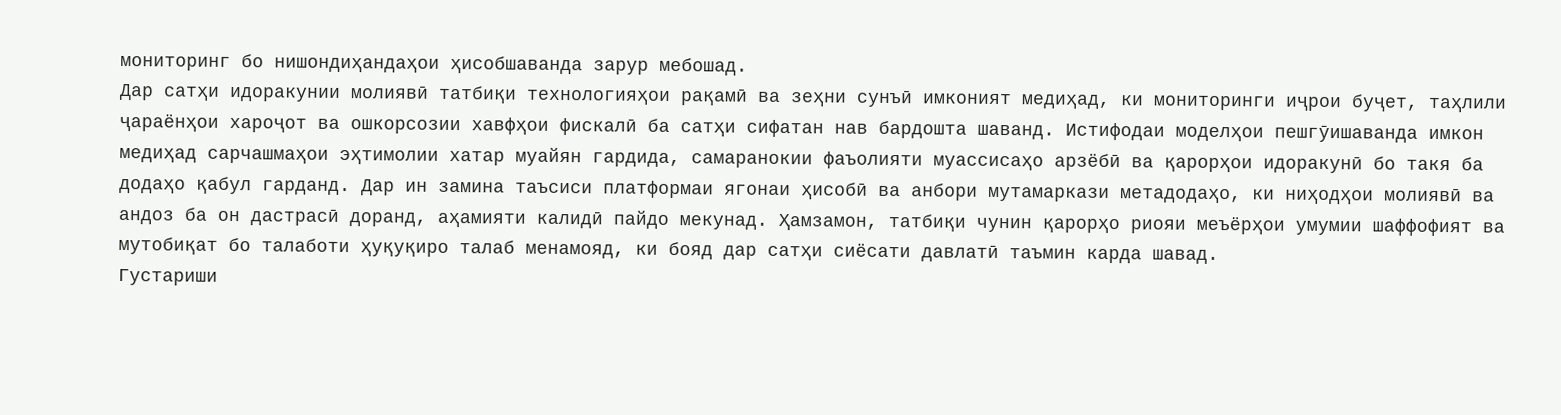мониторинг бо нишондиҳандаҳои ҳисобшаванда зарур мебошад.
Дар сатҳи идоракунии молиявӣ татбиқи технологияҳои рақамӣ ва зеҳни сунъӣ имконият медиҳад, ки мониторинги иҷрои буҷет, таҳлили ҷараёнҳои хароҷот ва ошкорсозии хавфҳои фискалӣ ба сатҳи сифатан нав бардошта шаванд. Истифодаи моделҳои пешгӯишаванда имкон медиҳад сарчашмаҳои эҳтимолии хатар муайян гардида, самаранокии фаъолияти муассисаҳо арзёбӣ ва қарорҳои идоракунӣ бо такя ба додаҳо қабул гарданд. Дар ин замина таъсиси платформаи ягонаи ҳисобӣ ва анбори мутамаркази метадодаҳо, ки ниҳодҳои молиявӣ ва андоз ба он дастрасӣ доранд, аҳамияти калидӣ пайдо мекунад. Ҳамзамон, татбиқи чунин қарорҳо риояи меъёрҳои умумии шаффофият ва мутобиқат бо талаботи ҳуқуқиро талаб менамояд, ки бояд дар сатҳи сиёсати давлатӣ таъмин карда шавад.
Густариши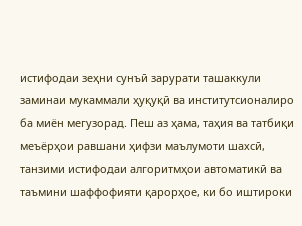истифодаи зеҳни сунъӣ зарурати ташаккули заминаи мукаммали ҳуқуқӣ ва институтсионалиро ба миён мегузорад. Пеш аз ҳама, таҳия ва татбиқи меъёрҳои равшани ҳифзи маълумоти шахсӣ, танзими истифодаи алгоритмҳои автоматикӣ ва таъмини шаффофияти қарорҳое, ки бо иштироки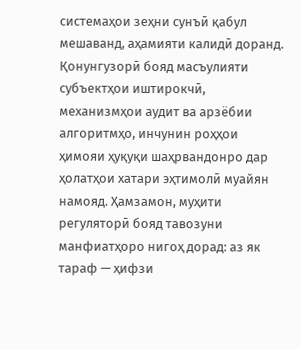системаҳои зеҳни сунъӣ қабул мешаванд, аҳамияти калидӣ доранд. Қонунгузорӣ бояд масъулияти субъектҳои иштирокчӣ, механизмҳои аудит ва арзёбии алгоритмҳо, инчунин роҳҳои ҳимояи ҳуқуқи шаҳрвандонро дар ҳолатҳои хатари эҳтимолӣ муайян намояд. Ҳамзамон, муҳити регуляторӣ бояд тавозуни манфиатҳоро нигоҳ дорад: аз як тараф — ҳифзи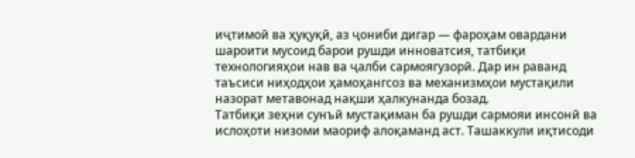иҷтимоӣ ва ҳуқуқӣ, аз ҷониби дигар — фароҳам овардани шароити мусоид барои рушди инноватсия, татбиқи технологияҳои нав ва ҷалби сармоягузорӣ. Дар ин раванд таъсиси ниҳодҳои ҳамоҳангсоз ва механизмҳои мустақили назорат метавонад нақши ҳалкунанда бозад.
Татбиқи зеҳни сунъӣ мустақиман ба рушди сармояи инсонӣ ва ислоҳоти низоми маориф алоқаманд аст. Ташаккули иқтисоди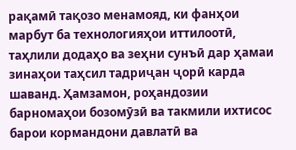рақамӣ тақозо менамояд, ки фанҳои марбут ба технологияҳои иттилоотӣ, таҳлили додаҳо ва зеҳни сунъӣ дар ҳамаи зинаҳои таҳсил тадриҷан ҷорӣ карда шаванд. Ҳамзамон, роҳандозии барномаҳои бозомӯзӣ ва такмили ихтисос барои кормандони давлатӣ ва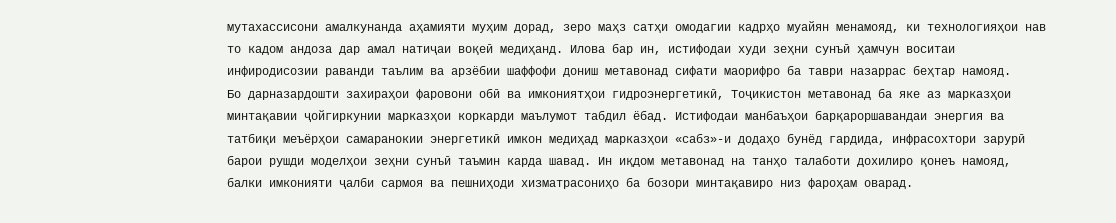мутахассисони амалкунанда аҳамияти муҳим дорад, зеро маҳз сатҳи омодагии кадрҳо муайян менамояд, ки технологияҳои нав то кадом андоза дар амал натиҷаи воқеӣ медиҳанд. Илова бар ин, истифодаи худи зеҳни сунъӣ ҳамчун воситаи инфиродисозии раванди таълим ва арзёбии шаффофи дониш метавонад сифати маорифро ба таври назаррас беҳтар намояд.
Бо дарназардошти захираҳои фаровони обӣ ва имкониятҳои гидроэнергетикӣ, Тоҷикистон метавонад ба яке аз марказҳои минтақавии ҷойгиркунии марказҳои коркарди маълумот табдил ёбад. Истифодаи манбаъҳои барқароршавандаи энергия ва татбиқи меъёрҳои самаранокии энергетикӣ имкон медиҳад марказҳои «сабз»-и додаҳо бунёд гардида, инфрасохтори зарурӣ барои рушди моделҳои зеҳни сунъӣ таъмин карда шавад. Ин иқдом метавонад на танҳо талаботи дохилиро қонеъ намояд, балки имконияти ҷалби сармоя ва пешниҳоди хизматрасониҳо ба бозори минтақавиро низ фароҳам оварад.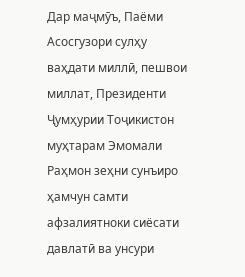Дар маҷмӯъ, Паёми Асосгузори сулҳу ваҳдати миллӣ, пешвои миллат, Президенти Ҷумҳурии Тоҷикистон муҳтарам Эмомали Раҳмон зеҳни сунъиро ҳамчун самти афзалиятноки сиёсати давлатӣ ва унсури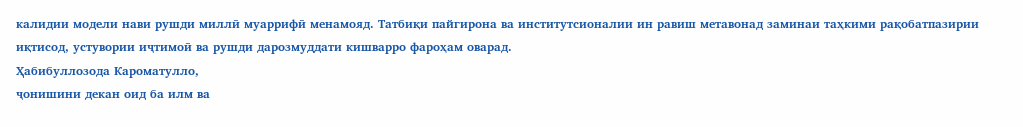калидии модели нави рушди миллӣ муаррифӣ менамояд. Татбиқи пайгирона ва институтсионалии ин равиш метавонад заминаи таҳкими рақобатпазирии иқтисод, устувории иҷтимоӣ ва рушди дарозмуддати кишварро фароҳам оварад.
Ҳабибуллозода Кароматулло,
ҷонишини декан оид ба илм ва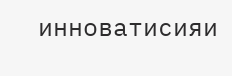инноватисияи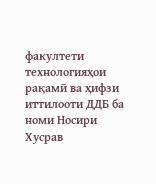факултети технологияҳои рақамӣ ва ҳифзи иттилооти ДДБ ба номи Носири Хусрав